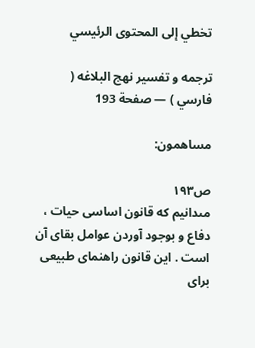تخطي إلى المحتوى الرئيسي

ترجمه و تفسير نهج البلاغه ( فارسي ) — صفحة 193

مساهمون:

ص١٩٣
مىدانيم كه قانون اساسى حيات ، دفاع و بوجود آوردن عوامل بقاى آن است . اين قانون راهنماى طبيعى براى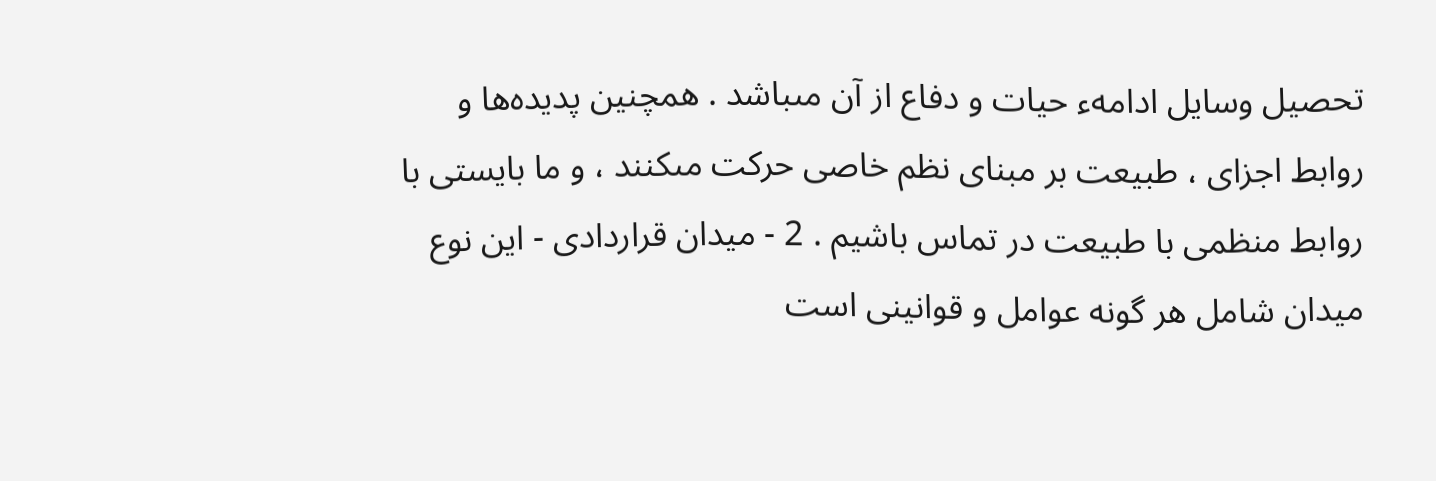تحصيل وسايل ادامهء حيات و دفاع از آن مىباشد . همچنين پديده‌ها و روابط اجزاى ، طبيعت بر مبناى نظم خاصى حركت مىكنند ، و ما بايستى با روابط منظمى با طبيعت در تماس باشيم . 2 - ميدان قراردادى - اين نوع ميدان شامل هر گونه عوامل و قوانينى است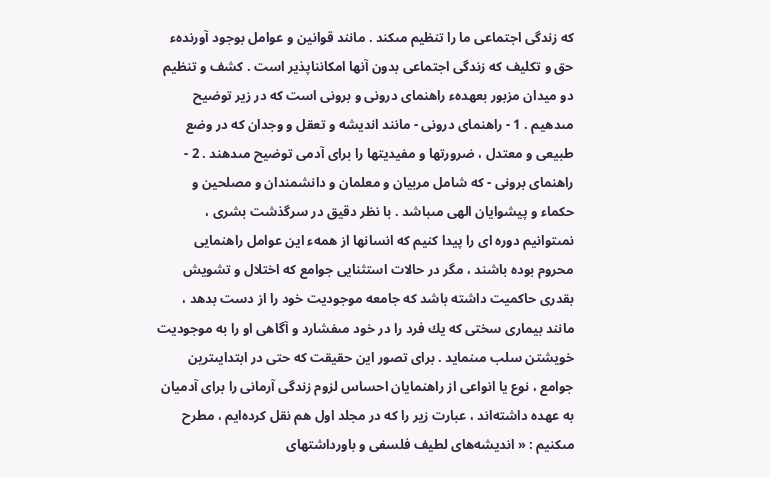كه زندگى اجتماعى ما را تنظيم مىكند . مانند قوانين و عوامل بوجود آورندهء حق و تكليف كه زندگى اجتماعى بدون آنها امكانناپذير است . كشف و تنظيم دو ميدان مزبور بعهدهء راهنماى درونى و برونى است كه در زير توضيح مىدهيم . 1 - راهنماى درونى - مانند انديشه و تعقل و وجدان كه در وضع طبيعى و معتدل ، ضرورتها و مفيديتها را براى آدمى توضيح مىدهند . 2 - راهنماى برونى - كه شامل مربيان و معلمان و دانشمندان و مصلحين و حكماء و پيشوايان الهى مىباشد . با نظر دقيق در سرگذشت بشرى ، نمىتوانيم دوره اى را پيدا كنيم كه انسانها از همهء اين عوامل راهنمايى محروم بوده باشند ، مگر در حالات استثنايى جوامع كه اختلال و تشويش بقدرى حاكميت داشته باشد كه جامعه موجوديت خود را از دست بدهد ، مانند بيمارى سختى كه يك فرد را در خود مىفشارد و آگاهى او را به موجوديت خويشتن سلب مىنمايد . براى تصور اين حقيقت كه حتى در ابتدايىترين جوامع ، نوع يا انواعى از راهنمايان احساس لزوم زندگى آرمانى را براى آدميان به عهده داشته‌اند ، عبارت زير را كه در مجلد اول هم نقل كرده‌ايم ، مطرح مىكنيم : « انديشه‌هاى لطيف فلسفى و باورداشتهاى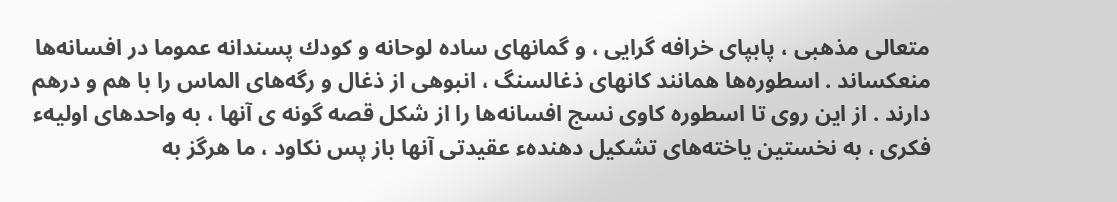متعالى مذهبى ، پابپاى خرافه گرايى ، و گمانهاى ساده لوحانه و كودك پسندانه عموما در افسانه‌ها منعكساند . اسطوره‌ها همانند كانهاى ذغالسنگ ، انبوهى از ذغال و رگه‌هاى الماس را با هم و درهم دارند . از اين روى تا اسطوره كاوى نسج افسانه‌ها را از شكل قصه گونه ى آنها ، به واحدهاى اوليهء فكرى ، به نخستين ياخته‌هاى تشكيل دهندهء عقيدتى آنها باز پس نكاود ، ما هرگز به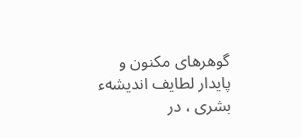گوهرهاى مكنون و پايدار لطايف انديشهء بشرى ، در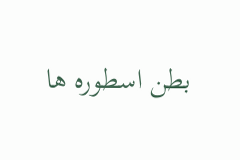بطن اسطوره ها